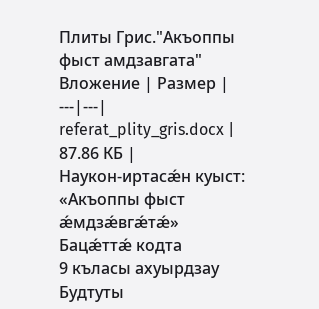Плиты Грис."Акъоппы фыст амдзавгата"
Вложение | Размер |
---|---|
referat_plity_gris.docx | 87.86 КБ |
Наукон-иртасǽн куыст:
«Акъоппы фыст ǽмдзǽвгǽтǽ»
Бацǽттǽ кодта
9 къласы ахуырдзау
Будтуты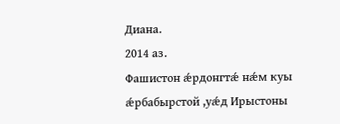Диана.
2014 аз.
Фашистон ǽрдонгтǽ нǽм куы ǽрбабырстой ,уǽд Ирыстоны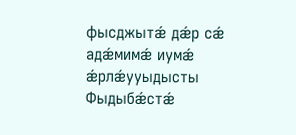фысджытǽ дǽр сǽ адǽмимǽ иумǽ ǽрлǽууыдысты Фыдыбǽстǽ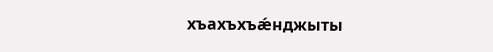хъахъхъǽнджыты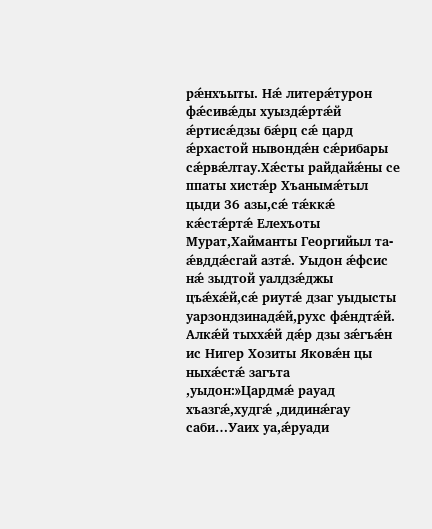рǽнхъыты. Нǽ литерǽтурон фǽсивǽды хуыздǽртǽй ǽртисǽдзы бǽрц сǽ цард ǽрхастой нывондǽн сǽрибары сǽрвǽлтау.Хǽсты райдайǽны се ппаты хистǽр Хъанымǽтыл цыди 36 азы,сǽ тǽккǽ кǽстǽртǽ Елехъоты Мурат,Хайманты Георгийыл та- ǽвддǽсгай азтǽ. Уыдон ǽфсис нǽ зыдтой уалдзǽджы цъǽхǽй,сǽ риутǽ дзаг уыдысты уарзондзинадǽй,рухс фǽндтǽй.
Алкǽй тыххǽй дǽр дзы зǽгъǽн ис Нигер Хозиты Яковǽн цы ныхǽстǽ загъта ,уыдон:»Цардмǽ рауад хъазгǽ,худгǽ ,дидинǽгау саби…Уаих уа,ǽруади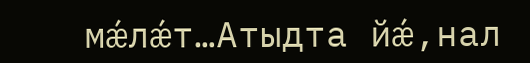мǽлǽт…Атыдта йǽ,нал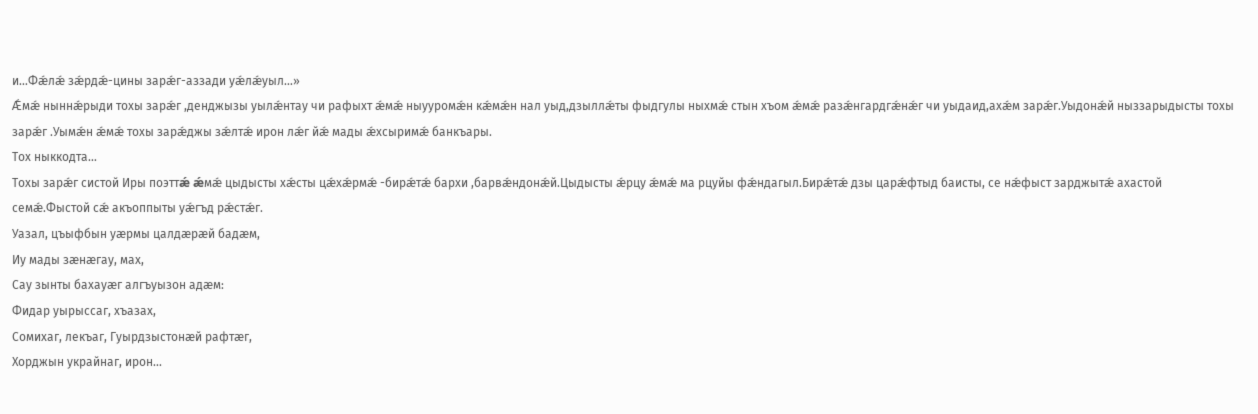и…Фǽлǽ зǽрдǽ-цины зарǽг-аззади уǽлǽуыл…»
Ǽмǽ ныннǽрыди тохы зарǽг ,денджызы уылǽнтау чи рафыхт ǽмǽ ныууромǽн кǽмǽн нал уыд,дзыллǽты фыдгулы ныхмǽ стын хъом ǽмǽ разǽнгардгǽнǽг чи уыдаид,ахǽм зарǽг.Уыдонǽй ныззарыдысты тохы зарǽг .Уымǽн ǽмǽ тохы зарǽджы зǽлтǽ ирон лǽг йǽ мады ǽхсыримǽ банкъары.
Тох ныккодта…
Тохы зарǽг систой Иры поэттǽ ǽмǽ цыдысты хǽсты цǽхǽрмǽ -бирǽтǽ бархи ,барвǽндонǽй.Цыдысты ǽрцу ǽмǽ ма рцуйы фǽндагыл.Бирǽтǽ дзы царǽфтыд баисты, се нǽфыст зарджытǽ ахастой семǽ.Фыстой сǽ акъоппыты уǽгъд рǽстǽг.
Уазал, цъыфбын уæрмы цалдæрæй бадæм,
Иу мады зæнæгау, мах,
Сау зынты бахауæг алгъуызон адæм:
Фидар уырыссаг, хъазах,
Сомихаг, лекъаг, Гуырдзыстонæй рафтæг,
Хорджын украйнаг, ирон...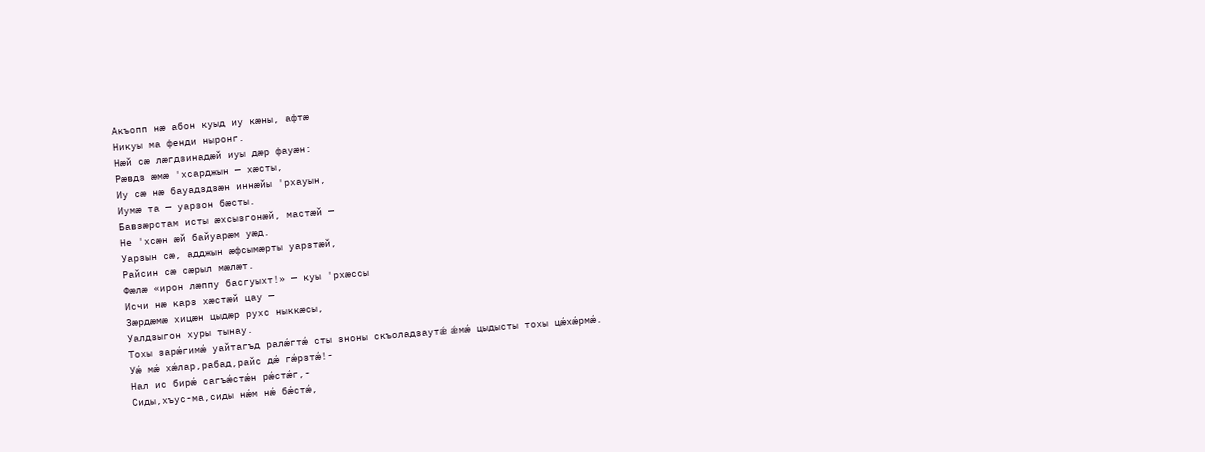Акъопп нæ абон куыд иу кæны, афтæ
Никуы ма фенди ныронг.
Нæй сæ лæгдзинадæй иуы дæр фауæн:
Рæвдз æмæ 'хсарджын — хæсты,
Иу сæ нæ бауадздзæн иннæйы 'рхауын,
Иумæ та — уарзон бæсты.
Бавзæрстам исты æхсызгонæй, мастæй —
Не 'хсæн æй байуарæм уæд.
Уарзын сæ, адджын æфсымæрты уарзтæй,
Райсин сæ сæрыл мæлæт.
Фæлæ «ирон лæппу басгуыхт!» — куы 'рхæссы
Исчи нæ карз хæстæй цау —
Зæрдæмæ хицæн цыдæр рухс ныккæсы,
Уалдзыгон хуры тынау.
Тохы зарǽгимǽ уайтагъд ралǽгтǽ сты зноны скъоладзаутǽ ǽмǽ цыдысты тохы цǽхǽрмǽ.
Уǽ мǽ хǽлар,рабад,райс дǽ гǽрзтǽ!-
Нал ис бирǽ сагъǽстǽн рǽстǽг,-
Сиды,хъус-ма,сиды нǽм нǽ бǽстǽ,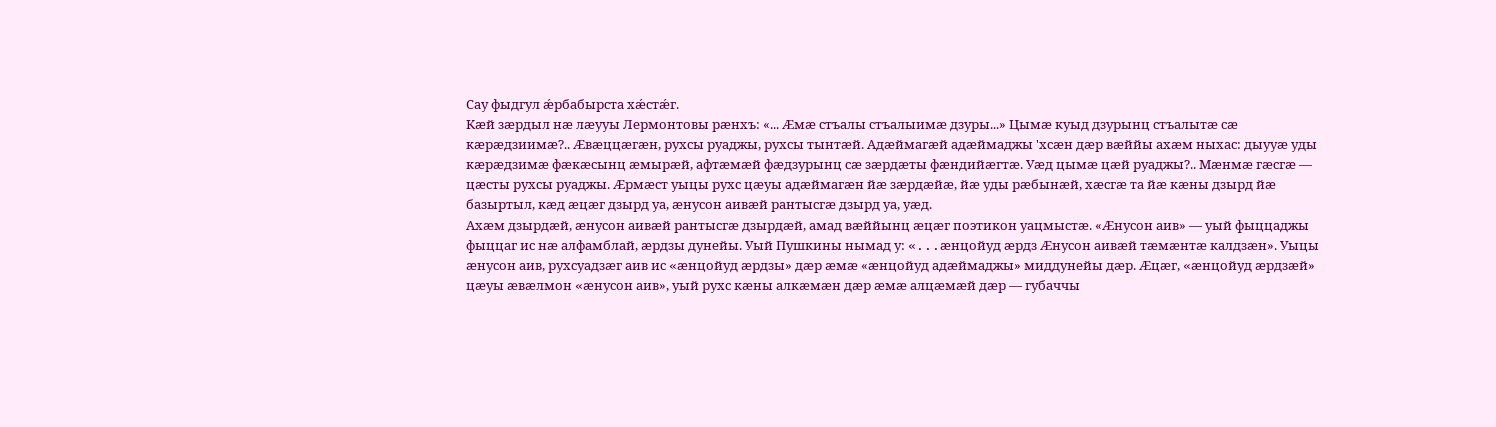Сау фыдгул ǽрбабырста хǽстǽг.
Кæй зæрдыл нæ лæууы Лермонтовы рæнхъ: «... Æмæ стъалы стъалыимæ дзуры...» Цымæ куыд дзурынц стъалытæ сæ кæрæдзиимæ?.. Æвæццæгæн, рухсы руаджы, рухсы тынтæй. Адæймагæй адæймаджы 'хсæн дæр вæййы ахæм ныхас: дыууæ уды кæрæдзимæ фæкæсынц æмырæй, афтæмæй фæдзурынц сæ зæрдæты фæндийæгтæ. Уæд цымæ цæй руаджы?.. Мæнмæ гæсгæ — цæсты рухсы руаджы. Æрмæст уыцы рухс цæуы адæймагæн йæ зæрдæйæ, йæ уды рæбынæй, хæсгæ та йæ кæны дзырд йæ базыртыл, кæд æцæг дзырд уа, æнусон аивæй рантысгæ дзырд уа, уæд.
Ахæм дзырдæй, æнусон аивæй рантысгæ дзырдæй, амад вæййынц æцæг поэтикон уацмыстæ. «Æнусон аив» — уый фыццаджы фыццаг ис нæ алфамблай, æрдзы дунейы. Уый Пушкины нымад у: «...æнцойуд æрдз Æнусон аивæй тæмæнтæ калдзæн». Уыцы æнусон аив, рухсуадзæг аив ис «æнцойуд æрдзы» дæр æмæ «æнцойуд адæймаджы» миддунейы дæр. Æцæг, «æнцойуд æрдзæй» цæуы æвæлмон «æнусон аив», уый рухс кæны алкæмæн дæр æмæ алцæмæй дæр — губаччы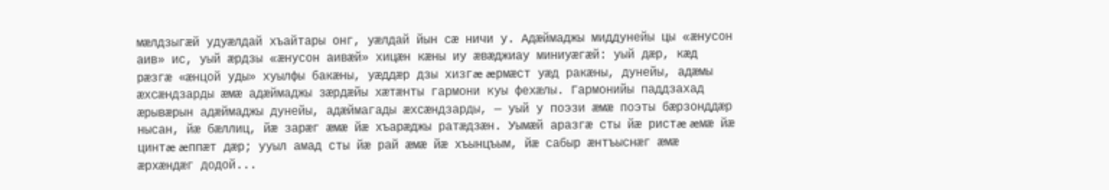мæлдзыгæй удуæлдай хъайтары онг, уæлдай йын сæ ничи у. Адæймаджы миддунейы цы «æнусон аив» ис, уый æрдзы «æнусон аивæй» хицæн кæны иу æвæджиау миниуæгæй: уый дæр, кæд рæзгæ «æнцой уды» хуылфы бакæны, уæддæр дзы хизгæ æрмæст уæд ракæны, дунейы, адæмы æхсæндзарды æмæ адæймаджы зæрдæйы хæтæнты гармони куы фехæлы. Гармонийы паддзахад æрывæрын адæймаджы дунейы, адæймагады æхсæндзарды, — уый у поэзи æмæ поэты бæрзонддæр нысан, йæ бæллиц, йæ зарæг æмæ йæ хъарæджы ратæдзæн. Уымæй аразгæ сты йæ ристæ æмæ йæ цинтæ æппæт дæр; ууыл амад сты йæ рай æмæ йæ хъынцъым, йæ сабыр æнтъыснæг æмæ æрхæндæг додой...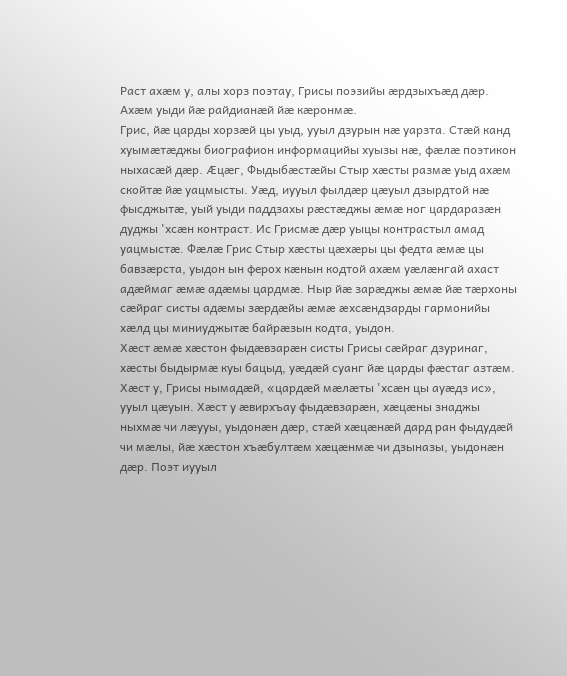Раст ахæм у, алы хорз поэтау, Грисы поэзийы æрдзыхъæд дæр. Ахæм уыди йæ райдианæй йæ кæронмæ.
Грис, йæ царды хорзæй цы уыд, ууыл дзурын нæ уарзта. Стæй канд хуымæтæджы биографион информацийы хуызы нæ, фæлæ поэтикон ныхасæй дæр. Æцæг, Фыдыбæстæйы Стыр хæсты размæ уыд ахæм скойтæ йæ уацмысты. Уæд, иууыл фылдæр цæуыл дзырдтой нæ фысджытæ, уый уыди паддзахы рæстæджы æмæ ног цардаразæн дуджы 'хсæн контраст. Ис Грисмæ дæр уыцы контрастыл амад уацмыстæ. Фæлæ Грис Стыр хæсты цæхæры цы федта æмæ цы бавзæрста, уыдон ын ферох кæнын кодтой ахæм уæлæнгай ахаст адæймаг æмæ адæмы цардмæ. Ныр йæ зарæджы æмæ йæ тæрхоны сæйраг систы адæмы зæрдæйы æмæ æхсæндзарды гармонийы хæлд цы миниуджытæ байрæзын кодта, уыдон.
Хæст æмæ хæстон фыдæвзарæн систы Грисы сæйраг дзуринаг, хæсты быдырмæ куы бацыд, уæдæй суанг йæ царды фæстаг азтæм. Хæст у, Грисы нымадæй, «цардæй мæлæты 'хсæн цы ауæдз ис», ууыл цæуын. Хæст у æвирхъау фыдæвзарæн, хæцæны знаджы ныхмæ чи лæууы, уыдонæн дæр, стæй хæцæнæй дард ран фыдудæй чи мæлы, йæ хæстон хъæбултæм хæцæнмæ чи дзыназы, уыдонæн дæр. Поэт иууыл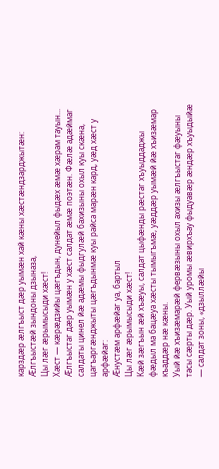карздæр æлгъыст дæр уымæн хай кæны хæстæндзарджытæн:
Æлгъыстæй зындоны дзыназа,
Цы лæг æрымысыди хæст!
Хæст — кæрæдзийы цæгъдын, дунейыл фыдæх æмæ хæрам тауын... Æлгъыстаг дæр уымæн у хæст салдат æмæ поэтæн. Фæлæ адæймаг салдаты цинел йæ адæмы фыдгулæй бахизыны охыл куы скæна, цагъаргæнджыты цæгъдынмæ куы райса марæн кард, уæд хæст у арфæйаг:
Æнустæм арфæйаг уа, бартыл
Цы лæг æрымысыди хæст!
Кæй зæгъын æй хъæуы, салдат цыфæнды рæстаг хъуыддаджы фæдыл ма бацæуа хæсты тымыгъмæ, уæддæр уымæй йæ хъизæмар къаддæр нæ кæны.
Уый йæ хъизæмарæй фервæзыны охыл ахизы æлгъыстаг фæуыны тасы сæрты дæр. Уый уромы æвирхъау фыдуавæр æндæр хъуыдыйæ — салдат зоны, «дзыллæйы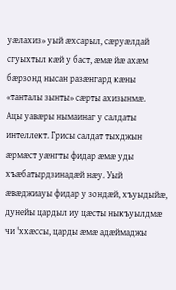уæлахиз» уый æхсарыл, сæруæлдай сгуыхтыл кæй у баст, æмæ йæ ахæм бæрзонд нысан разæнгард кæны «танталы зынты» сæрты ахизынмæ.
Ацы уавæры нымаинаг у салдаты интеллект. Грисы салдат тыхджын æрмæст уæнгты фидар æмæ уды хъæбатырдзинадæй нæу. Уый æвæджиауы фидар у зондæй, хъуыдыйæ, дунейы цардыл иу цæсты ныкъуылдмæ чи 'ххæссы, царды æмæ адæймаджы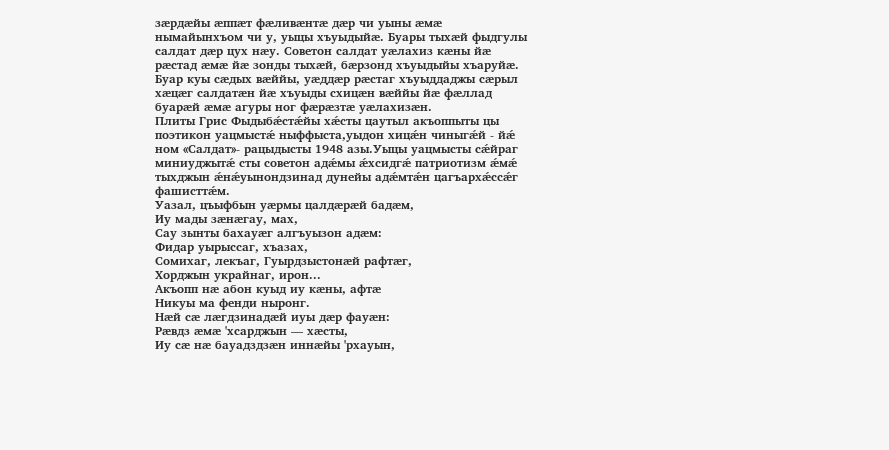зæрдæйы æппæт фæливæнтæ дæр чи уыны æмæ нымайынхъом чи у, уыцы хъуыдыйæ. Буары тыхæй фыдгулы салдат дæр цух нæу. Советон салдат уæлахиз кæны йæ рæстад æмæ йæ зонды тыхæй, бæрзонд хъуыдыйы хъаруйæ. Буар куы сæдых вæййы, уæддæр рæстаг хъуыддаджы сæрыл хæцæг салдатæн йæ хъуыды схицæн вæййы йæ фæллад буарæй æмæ агуры ног фæрæзтæ уæлахизæн.
Плиты Грис Фыдыбǽстǽйы хǽсты цаутыл акъоппыты цы поэтикон уацмыстǽ ныффыста,уыдон хицǽн чиныгǽй - йǽ ном «Салдат»- рацыдысты 1948 азы.Уыцы уацмысты сǽйраг миниуджытǽ сты советон адǽмы ǽхсидгǽ патриотизм ǽмǽ тыхджын ǽнǽуынондзинад дунейы адǽмтǽн цагъархǽссǽг фашисттǽм.
Уазал, цъыфбын уæрмы цалдæрæй бадæм,
Иу мады зæнæгау, мах,
Сау зынты бахауæг алгъуызон адæм:
Фидар уырыссаг, хъазах,
Сомихаг, лекъаг, Гуырдзыстонæй рафтæг,
Хорджын украйнаг, ирон...
Акъопп нæ абон куыд иу кæны, афтæ
Никуы ма фенди ныронг.
Нæй сæ лæгдзинадæй иуы дæр фауæн:
Рæвдз æмæ 'хсарджын — хæсты,
Иу сæ нæ бауадздзæн иннæйы 'рхауын,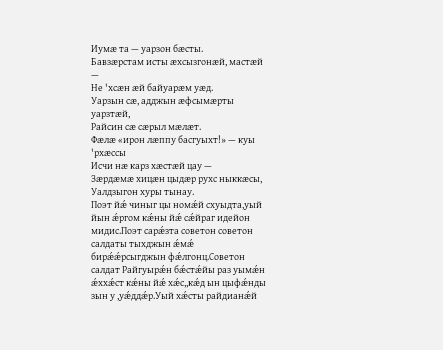Иумæ та — уарзон бæсты.
Бавзæрстам исты æхсызгонæй, мастæй —
Не 'хсæн æй байуарæм уæд.
Уарзын сæ, адджын æфсымæрты уарзтæй,
Райсин сæ сæрыл мæлæт.
Фæлæ «ирон лæппу басгуыхт!» — куы 'рхæссы
Исчи нæ карз хæстæй цау —
Зæрдæмæ хицæн цыдæр рухс ныккæсы,
Уалдзыгон хуры тынау.
Поэт йǽ чиныг цы номǽй схуыдта,уый йын ǽргом кǽны йǽ сǽйраг идейон мидис.Поэт сарǽзта советон советон салдаты тыхджын ǽмǽ бирǽǽрсыгджын фǽлгонц.Советон салдат Райгуырǽн бǽстǽйы раз уымǽн ǽххǽст кǽны йǽ хǽс,,кǽд ын цыфǽнды зын у ,уǽддǽр.Уый хǽсты райдианǽй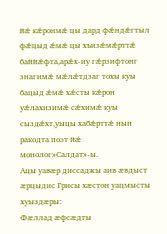йǽ кǽронмǽ цы дард фǽндǽгтыл фǽцыд ǽмǽ цы хъизǽмǽрттǽ баййǽфта,арǽх-иу гǽрзифтонг знагимǽ мǽлǽтдзаг тохы куы бацыд ǽмǽ хǽсты кǽрон уǽлахизимǽ сǽхимǽ куы сыздǽхт,уыцы хабǽрттǽ нын ракодта поэт йǽ монолог»Салдат»-ы.
Ацы уавæр диссаджы аив æвдыст æрцыдис Грисы хæстон уацмысты хуыздæры:
Фæллад æфсæдты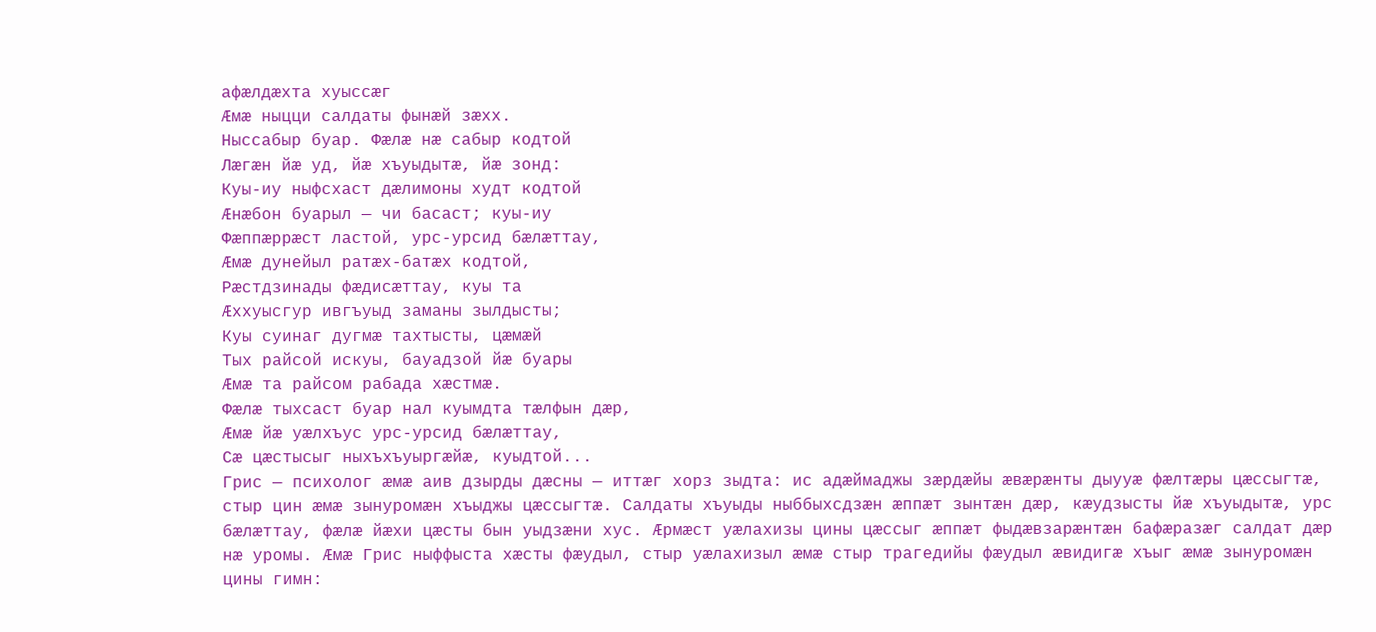афæлдæхта хуыссæг
Æмæ ныцци салдаты фынæй зæхх.
Ныссабыр буар. Фæлæ нæ сабыр кодтой
Лæгæн йæ уд, йæ хъуыдытæ, йæ зонд:
Куы-иу ныфсхаст дæлимоны худт кодтой
Æнæбон буарыл — чи басаст; куы-иу
Фæппæррæст ластой, урс-урсид бæлæттау,
Æмæ дунейыл ратæх-батæх кодтой,
Рæстдзинады фæдисæттау, куы та
Æххуысгур ивгъуыд заманы зылдысты;
Куы суинаг дугмæ тахтысты, цæмæй
Тых райсой искуы, бауадзой йæ буары
Æмæ та райсом рабада хæстмæ.
Фæлæ тыхсаст буар нал куымдта тæлфын дæр,
Æмæ йæ уæлхъус урс-урсид бæлæттау,
Сæ цæстысыг ныхъхъуыргæйæ, куыдтой...
Грис — психолог æмæ аив дзырды дæсны — иттæг хорз зыдта: ис адæймаджы зæрдæйы æвæрæнты дыууæ фæлтæры цæссыгтæ, стыр цин æмæ зынуромæн хъыджы цæссыгтæ. Салдаты хъуыды ныббыхсдзæн æппæт зынтæн дæр, кæудзысты йæ хъуыдытæ, урс бæлæттау, фæлæ йæхи цæсты бын уыдзæни хус. Æрмæст уæлахизы цины цæссыг æппæт фыдæвзарæнтæн бафæразæг салдат дæр нæ уромы. Æмæ Грис ныффыста хæсты фæудыл, стыр уæлахизыл æмæ стыр трагедийы фæудыл æвидигæ хъыг æмæ зынуромæн цины гимн: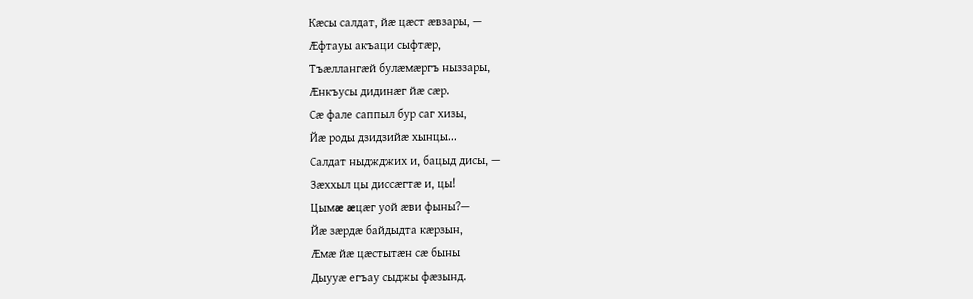Кæсы салдат, йæ цæст æвзары, —
Æфтауы акъаци сыфтæр,
Тъæллангæй булæмæргъ ныззары,
Æнкъусы дидинæг йæ сæр.
Сæ фале саппыл бур саг хизы,
Йæ роды дзидзийæ хынцы...
Салдат ныджджих и, бацыд дисы, —
Зæххыл цы диссæгтæ и, цы!
Цымæ æцæг уой æви фыны?—
Йæ зæрдæ байдыдта кæрзын,
Æмæ йæ цæстытæн сæ быны
Дыууæ егъау сыджы фæзынд.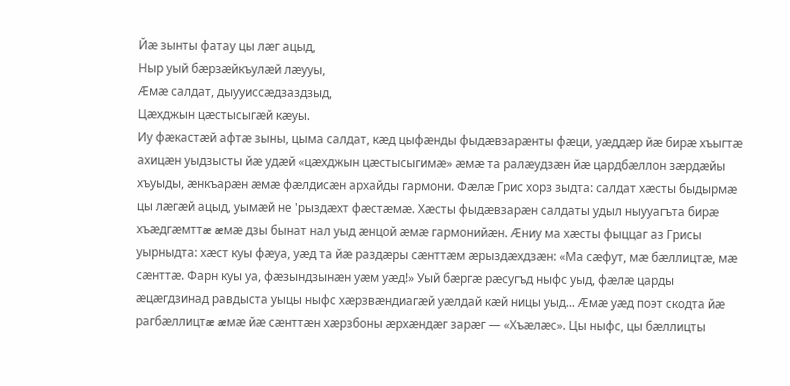Йæ зынты фатау цы лæг ацыд,
Ныр уый бæрзæйкъулæй лæууы,
Æмæ салдат, дыууиссæдзаздзыд,
Цæхджын цæстысыгæй кæуы.
Иу фæкастæй афтæ зыны, цыма салдат, кæд цыфæнды фыдæвзарæнты фæци, уæддæр йæ бирæ хъыгтæ ахицæн уыдзысты йæ удæй «цæхджын цæстысыгимæ» æмæ та ралæудзæн йæ цардбæллон зæрдæйы хъуыды, æнкъарæн æмæ фæлдисæн архайды гармони. Фæлæ Грис хорз зыдта: салдат хæсты быдырмæ цы лæгæй ацыд, уымæй не 'рыздæхт фæстæмæ. Хæсты фыдæвзарæн салдаты удыл ныууагъта бирæ хъæдгæмттæ æмæ дзы бынат нал уыд æнцой æмæ гармонийæн. Æниу ма хæсты фыццаг аз Грисы уырныдта: хæст куы фæуа, уæд та йæ раздæры сæнттæм æрыздæхдзæн: «Ма сæфут, мæ бæллицтæ, мæ сæнттæ. Фарн куы уа, фæзындзынæн уæм уæд!» Уый бæргæ рæсугъд ныфс уыд, фæлæ царды æцæгдзинад равдыста уыцы ныфс хæрзвæндиагæй уæлдай кæй ницы уыд... Æмæ уæд поэт скодта йæ рагбæллицтæ æмæ йæ сæнттæн хæрзбоны æрхæндæг зарæг — «Хъæлæс». Цы ныфс, цы бæллицты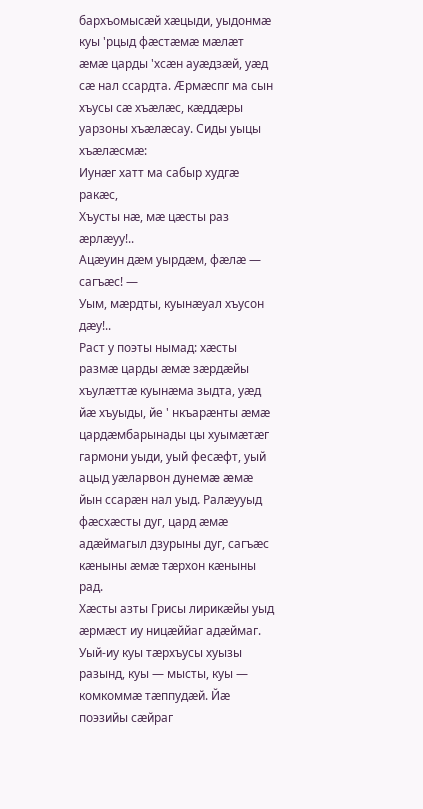бархъомысæй хæцыди, уыдонмæ куы 'рцыд фæстæмæ мæлæт æмæ царды 'хсæн ауæдзæй, уæд сæ нал ссардта. Æрмæспг ма сын хъусы сæ хъæлæс, кæддæры уарзоны хъæлæсау. Сиды уыцы хъæлæсмæ:
Иунæг хатт ма сабыр худгæ ракæс,
Хъусты нæ, мæ цæсты раз æрлæуу!..
Ацæуин дæм уырдæм, фæлæ — сагъæс! —
Уым, мæрдты, куынæуал хъусон дæу!..
Раст у поэты нымад: хæсты размæ царды æмæ зæрдæйы хъулæттæ куынæма зыдта, уæд йæ хъуыды, йе ' нкъарæнты æмæ цардæмбарынады цы хуымæтæг гармони уыди, уый фесæфт, уый ацыд уæларвон дунемæ æмæ йын ссарæн нал уыд. Ралæууыд фæсхæсты дуг, цард æмæ адæймагыл дзурыны дуг, сагъæс кæныны æмæ тæрхон кæныны рад.
Хæсты азты Грисы лирикæйы уыд æрмæст иу ницæййаг адæймаг. Уый-иу куы тæрхъусы хуызы разынд, куы — мысты, куы — комкоммæ тæппудæй. Йæ поэзийы сæйраг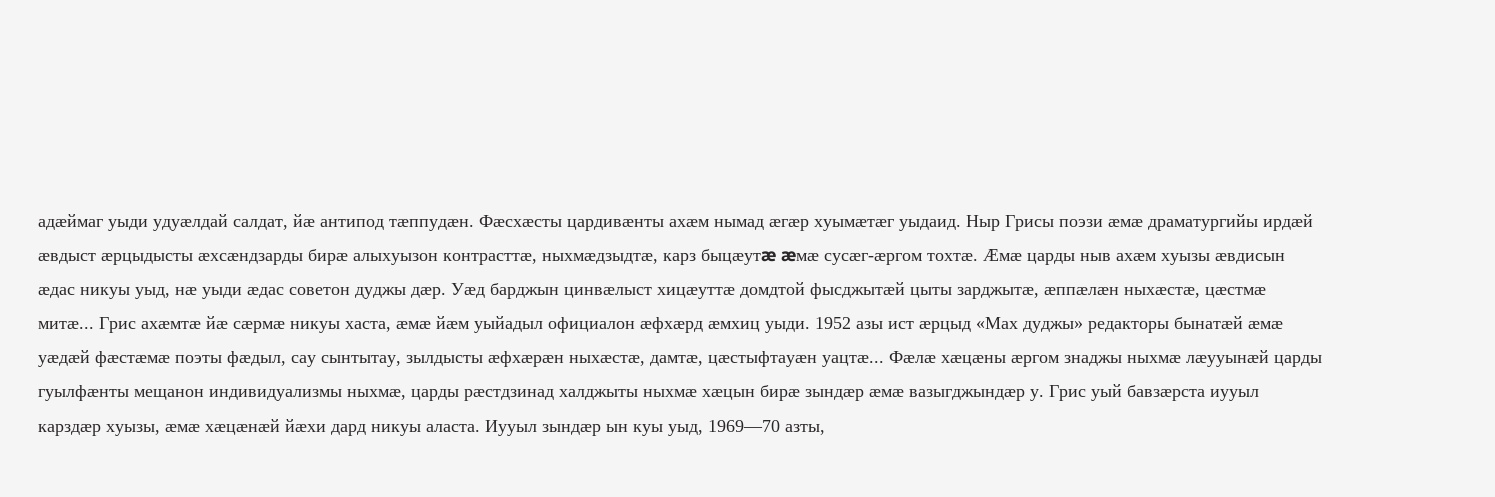адæймаг уыди удуæлдай салдат, йæ антипод тæппудæн. Фæсхæсты цардивæнты ахæм нымад æгæр хуымæтæг уыдаид. Ныр Грисы поэзи æмæ драматургийы ирдæй æвдыст æрцыдысты æхсæндзарды бирæ алыхуызон контрасттæ, ныхмæдзыдтæ, карз быцæутæ æмæ сусæг-æргом тохтæ. Æмæ царды ныв ахæм хуызы æвдисын æдас никуы уыд, нæ уыди æдас советон дуджы дæр. Уæд барджын цинвæлыст хицæуттæ домдтой фысджытæй цыты зарджытæ, æппæлæн ныхæстæ, цæстмæ митæ... Грис ахæмтæ йæ сæрмæ никуы хаста, æмæ йæм уыйадыл официалон æфхæрд æмхиц уыди. 1952 азы ист æрцыд «Мах дуджы» редакторы бынатæй æмæ уæдæй фæстæмæ поэты фæдыл, сау сынтытау, зылдысты æфхæрæн ныхæстæ, дамтæ, цæстыфтауæн уацтæ... Фæлæ хæцæны æргом знаджы ныхмæ лæууынæй царды гуылфæнты мещанон индивидуализмы ныхмæ, царды рæстдзинад халджыты ныхмæ хæцын бирæ зындæр æмæ вазыгджындæр у. Грис уый бавзæрста иууыл карздæр хуызы, æмæ хæцæнæй йæхи дард никуы аласта. Иууыл зындæр ын куы уыд, 1969—70 азты,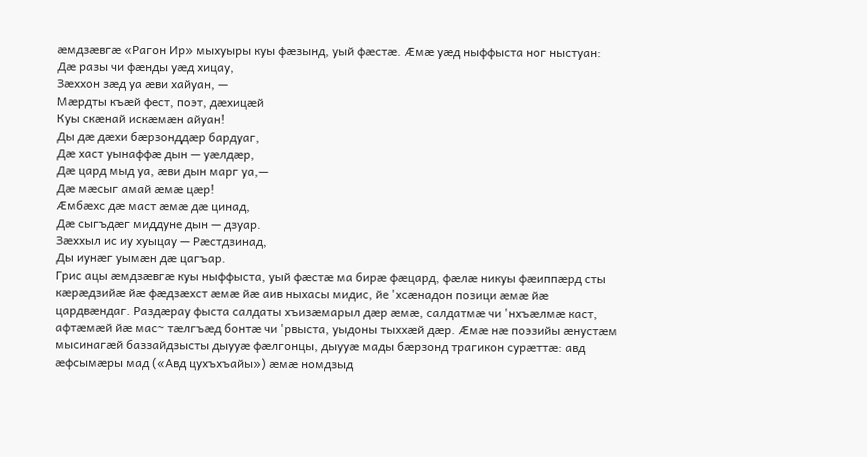æмдзæвгæ «Рагон Ир» мыхуыры куы фæзынд, уый фæстæ. Æмæ уæд ныффыста ног ныстуан:
Дæ разы чи фæнды уæд хицау,
Зæххон зæд уа æви хайуан, —
Мæрдты къæй фест, поэт, дæхицæй
Куы скæнай искæмæн айуан!
Ды дæ дæхи бæрзонддæр бардуаг,
Дæ хаст уынаффæ дын — уæлдæр,
Дæ цард мыд уа, æви дын марг уа,—
Дæ мæсыг амай æмæ цæр!
Æмбæхс дæ маст æмæ дæ цинад,
Дæ сыгъдæг миддуне дын — дзуар.
Зæххыл ис иу хуыцау — Рæстдзинад,
Ды иунæг уымæн дæ цагъар.
Грис ацы æмдзæвгæ куы ныффыста, уый фæстæ ма бирæ фæцард, фæлæ никуы фæиппæрд сты кæрæдзийæ йæ фæдзæхст æмæ йæ аив ныхасы мидис, йе 'хсæнадон позици æмæ йæ цардвæндаг. Раздæрау фыста салдаты хъизæмарыл дæр æмæ, салдатмæ чи 'нхъæлмæ каст, афтæмæй йæ мас~ тæлгъæд бонтæ чи 'рвыста, уыдоны тыххæй дæр. Æмæ нæ поэзийы æнустæм мысинагæй баззайдзысты дыууæ фæлгонцы, дыууæ мады бæрзонд трагикон сурæттæ: авд æфсымæры мад («Авд цухъхъайы») æмæ номдзыд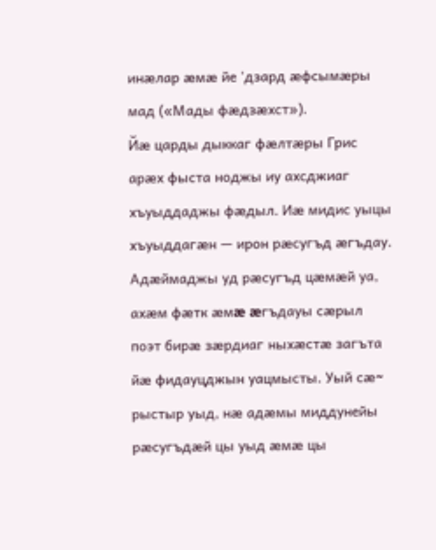инæлар æмæ йе 'дзард æфсымæры мад («Мады фæдзæхст»).
Йæ царды дыккаг фæлтæры Грис арæх фыста ноджы иу ахсджиаг хъуыддаджы фæдыл. Иæ мидис уыцы хъуыддагæн — ирон рæсугъд æгъдау. Адæймаджы уд рæсугъд цæмæй уа, ахæм фæтк æмæ æгъдауы сæрыл поэт бирæ зæрдиаг ныхæстæ загъта йæ фидауцджын уацмысты. Уый сæ~ рыстыр уыд, нæ адæмы миддунейы рæсугъдæй цы уыд æмæ цы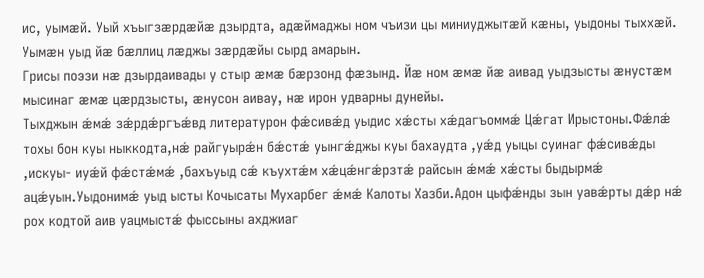ис, уымæй. Уый хъыгзæрдæйæ дзырдта, адæймаджы ном чъизи цы миниуджытæй кæны, уыдоны тыххæй. Уымæн уыд йæ бæллиц лæджы зæрдæйы сырд амарын.
Грисы поэзи нæ дзырдаивады у стыр æмæ бæрзонд фæзынд. Йæ ном æмæ йæ аивад уыдзысты æнустæм мысинаг æмæ цæрдзысты, æнусон аивау, нæ ирон удварны дунейы.
Тыхджын ǽмǽ зǽрдǽргъǽвд литературон фǽсивǽд уыдис хǽсты хǽдагъоммǽ Цǽгат Ирыстоны.Фǽлǽ тохы бон куы ныккодта,нǽ райгуырǽн бǽстǽ уынгǽджы куы бахаудта ,уǽд уыцы суинаг фǽсивǽды ,искуы- иуǽй фǽстǽмǽ ,бахъуыд сǽ къухтǽм хǽцǽнгǽрзтǽ райсын ǽмǽ хǽсты быдырмǽ ацǽуын.Уыдонимǽ уыд ысты Кочысаты Мухарбег ǽмǽ Калоты Хазби.Адон цыфǽнды зын уавǽрты дǽр нǽ рох кодтой аив уацмыстǽ фыссыны ахджиаг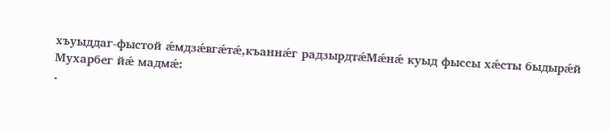хъуыддаг-фыстой ǽмдзǽвгǽтǽ,къаннǽг радзырдтǽМǽнǽ куыд фыссы хǽсты быдырǽй Мухарбег йǽ мадмǽ:
.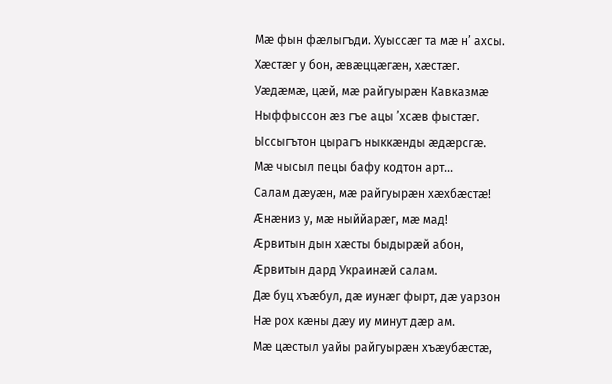Мæ фын фæлыгъди. Хуыссæг та мæ н’ ахсы.
Хæстæг у бон, æвæццæгæн, хæстæг.
Уæдæмæ, цæй, мæ райгуырæн Кавказмæ
Ныффыссон æз гъе ацы ’хсæв фыстæг.
Ыссыгътон цырагъ ныккæнды æдæрсгæ.
Мæ чысыл пецы бафу кодтон арт...
Салам дæуæн, мæ райгуырæн хæхбæстæ!
Æнæниз у, мæ ныййарæг, мæ мад!
Æрвитын дын хæсты быдырæй абон,
Æрвитын дард Украинæй салам.
Дæ буц хъæбул, дæ иунæг фырт, дæ уарзон
Нæ рох кæны дæу иу минут дæр ам.
Мæ цæстыл уайы райгуырæн хъæубæстæ,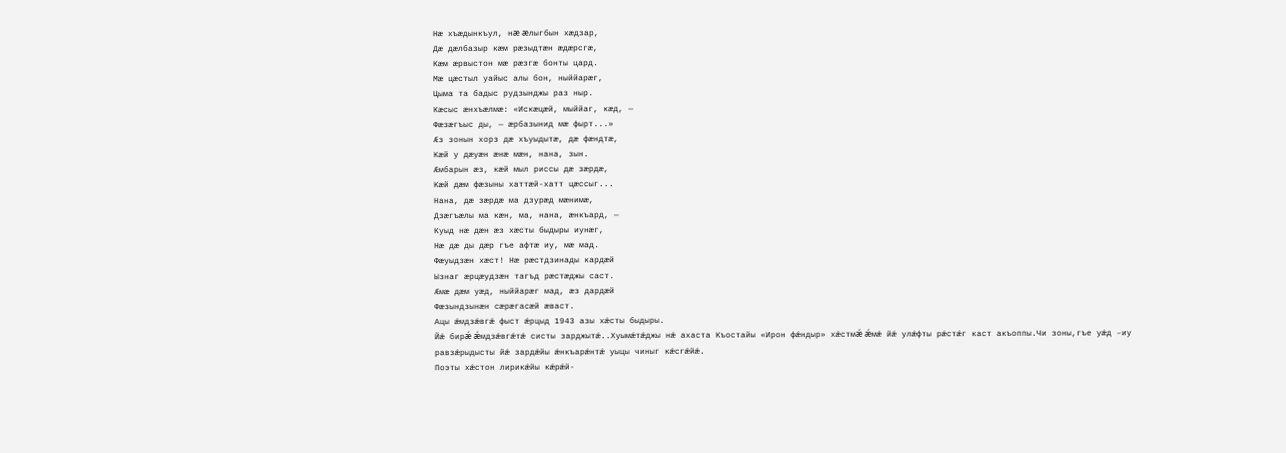Нæ хъæдынкъул, нæ æлыгбын хæдзар,
Дæ дæлбазыр кæм рæзыдтæн æдæрсгæ,
Кæм æрвыстон мæ рæзгæ бонты цард.
Мæ цæстыл уайыс алы бон, ныййарæг,
Цыма та бадыс рудзынджы раз ныр.
Кæсыс æнхъæлмæ: «Искæцæй, мыййаг, кæд, —
Фæзæгъыс ды, — æрбазынид мæ фырт...»
Æз зонын хорз дæ хъуыдытæ, дæ фæндтæ,
Кæй у дæуæн æнæ мæн, нана, зын.
Æмбарын æз, кæй мыл риссы дæ зæрдæ,
Кæй дæм фæзыны хаттæй-хатт цæссыг...
Нана, дæ зæрдæ ма дзурæд мæнимæ,
Дзæгъæлы ма кæн, ма, нана, æнкъард, —
Куыд нæ дæн æз хæсты быдыры иунæг,
Нæ дæ ды дæр гъе афтæ иу, мæ мад.
Фæуыдзæн хæст! Нæ рæстдзинады кардæй
Ызнаг æрцæудзæн тагъд рæстæджы саст.
Æмæ дæм уæд, ныййарæг мад, æз дардæй
Фæзындзынæн сæрæгасæй æваст.
Ацы ǽмдзǽвгǽ фыст ǽрцыд 1943 азы хǽсты быдыры.
Йǽ бирǽ ǽмдзǽвгǽтǽ систы зарджытǽ..Хуымǽтǽджы нǽ ахаста Къостайы «Ирон фǽндыр» хǽстмǽ ǽмǽ йǽ улǽфты рǽстǽг каст акъоппы.Чи зоны,гъе уǽд –иу равзǽрыдысты йǽ зардǽйы ǽнкъарǽнтǽ уыцы чиныг кǽсгǽйǽ.
Поэты хǽстон лирикǽйы кǽрǽй-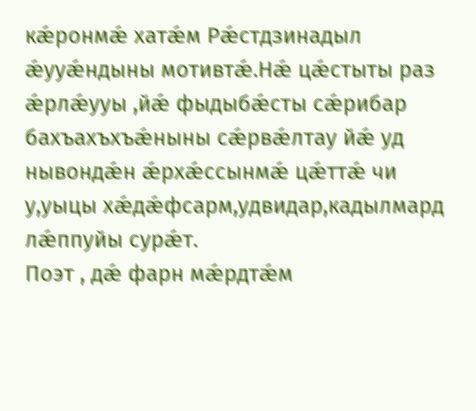кǽронмǽ хатǽм Рǽстдзинадыл ǽууǽндыны мотивтǽ.Нǽ цǽстыты раз ǽрлǽууы ,йǽ фыдыбǽсты сǽрибар бахъахъхъǽныны сǽрвǽлтау йǽ уд нывондǽн ǽрхǽссынмǽ цǽттǽ чи у,уыцы хǽдǽфсарм,удвидар,кадылмард лǽппуйы сурǽт.
Поэт , дǽ фарн мǽрдтǽм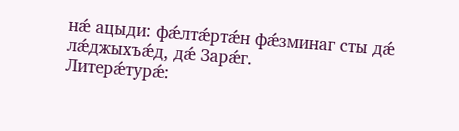нǽ ацыди: фǽлтǽртǽн фǽзминаг сты дǽ лǽджыхъǽд, дǽ Зарǽг.
Литерǽтурǽ: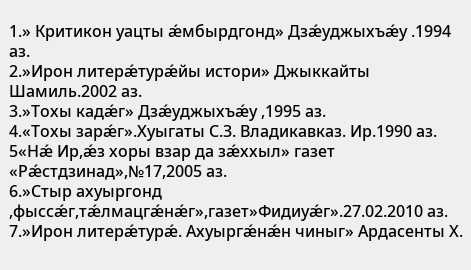1.» Критикон уацты ǽмбырдгонд» Дзǽуджыхъǽу .1994 аз.
2.»Ирон литерǽтурǽйы истори» Джыккайты Шамиль.2002 аз.
3.»Тохы кадǽг» Дзǽуджыхъǽу ,1995 аз.
4.«Тохы зарǽг».Хуыгаты С.З. Владикавказ. Ир.1990 аз.
5«Нǽ Ир,ǽз хоры взар да зǽххыл» газет «Рǽстдзинад»,№17,2005 аз.
6.»Стыр ахуыргонд ,фыссǽг,тǽлмацгǽнǽг»,газет»Фидиуǽг».27.02.2010 аз.
7.»Ирон литерǽтурǽ. Ахуыргǽнǽн чиныг» Ардасенты Х.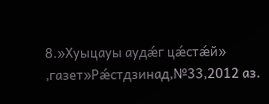8.»Хуыцауы аудǽг цǽстǽй» ,газет»Рǽстдзинад,№33,2012 аз.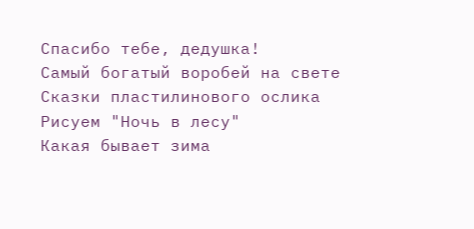Спасибо тебе, дедушка!
Самый богатый воробей на свете
Сказки пластилинового ослика
Рисуем "Ночь в лесу"
Какая бывает зима